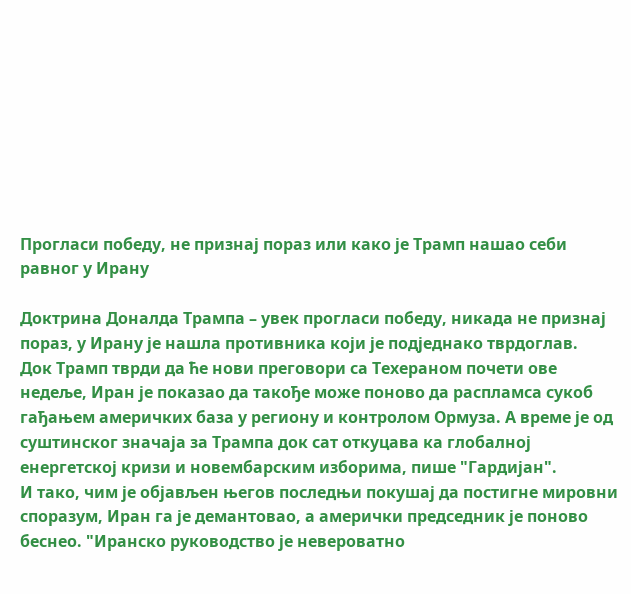Прогласи победу, не признај пораз или како је Трамп нашао себи равног у Ирану

Доктрина Доналда Трампа – увек прогласи победу, никада не признај пораз, у Ирану је нашла противника који је подједнако тврдоглав.
Док Трамп тврди да ће нови преговори са Техераном почети ове недеље, Иран је показао да такође може поново да распламса сукоб гађањем америчких база у региону и контролом Ормуза. А време је од суштинског значаја за Трампа док сат откуцава ка глобалној енергетској кризи и новембарским изборима, пише "Гардијан".
И тако, чим је објављен његов последњи покушај да постигне мировни споразум, Иран га је демантовао, а амерички председник је поново беснео. "Иранско руководство је невероватно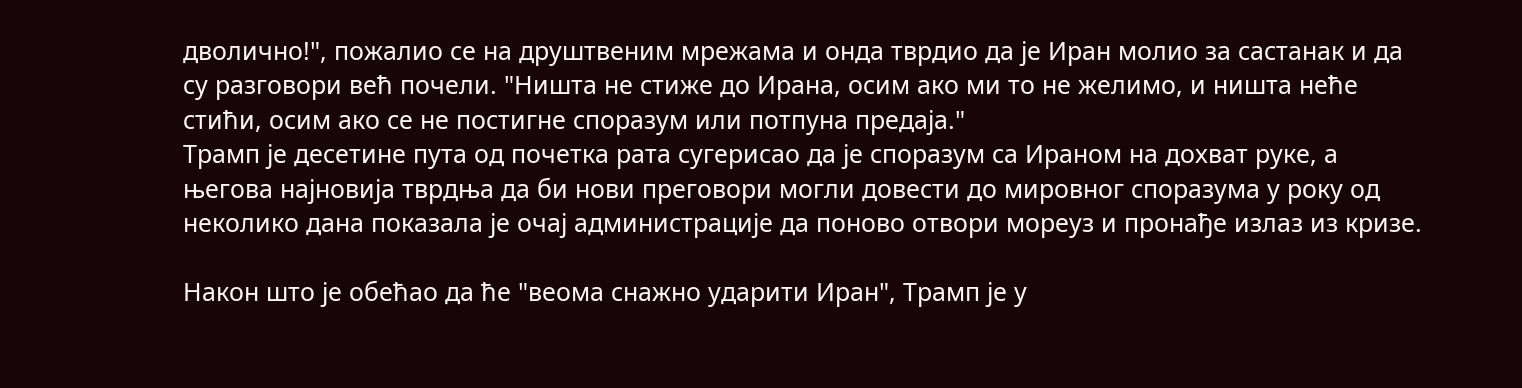дволично!", пожалио се на друштвеним мрежама и онда тврдио да је Иран молио за састанак и да су разговори већ почели. "Ништа не стиже до Ирана, осим ако ми то не желимо, и ништа неће стићи, осим ако се не постигне споразум или потпуна предаја."
Трамп је десетине пута од почетка рата сугерисао да је споразум са Ираном на дохват руке, а његова најновија тврдња да би нови преговори могли довести до мировног споразума у року од неколико дана показала је очај администрације да поново отвори мореуз и пронађе излаз из кризе.

Након што је обећао да ће "веома снажно ударити Иран", Трамп је у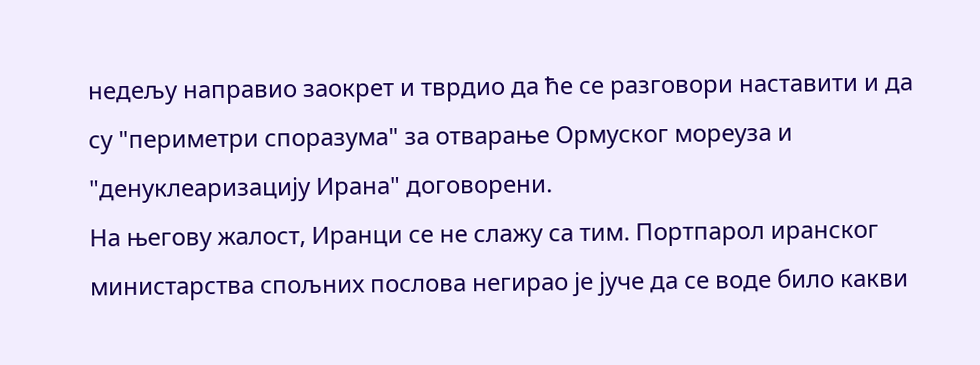недељу направио заокрет и тврдио да ће се разговори наставити и да су "периметри споразума" за отварање Ормуског мореуза и "денуклеаризацију Ирана" договорени.
На његову жалост, Иранци се не слажу са тим. Портпарол иранског министарства спољних послова негирао је јуче да се воде било какви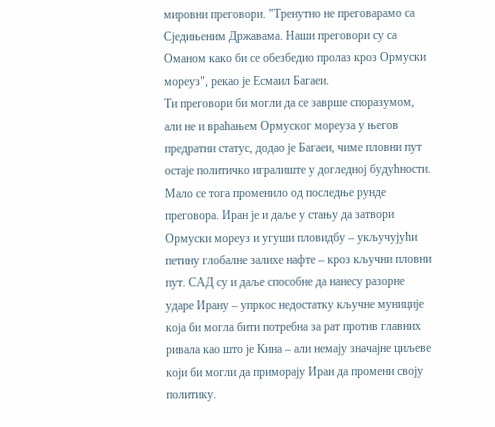мировни преговори. "Тренутно не преговарамо са Сједињеним Државама. Наши преговори су са Оманом како би се обезбедио пролаз кроз Ормуски мореуз", рекао је Есмаил Багаеи.
Ти преговори би могли да се заврше споразумом, али не и враћањем Ормуског мореуза у његов предратни статус, додао је Багаеи, чиме пловни пут остаје политичко игралиште у догледној будућности.
Мало се тога променило од последње рунде преговора. Иран је и даље у стању да затвори Ормуски мореуз и угуши пловидбу – укључујући петину глобалне залихе нафте – кроз кључни пловни пут. САД су и даље способне да нанесу разорне ударе Ирану – упркос недостатку кључне муниције која би могла бити потребна за рат против главних ривала као што је Кина – али немају значајне циљеве који би могли да приморају Иран да промени своју политику.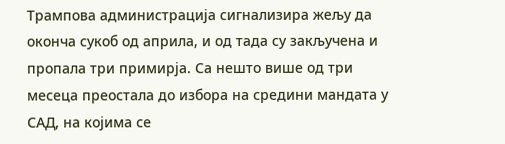Трампова администрација сигнализира жељу да оконча сукоб од априла, и од тада су закључена и пропала три примирја. Са нешто више од три месеца преостала до избора на средини мандата у САД, на којима се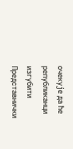очекује да ће републиканци изгубити Представнички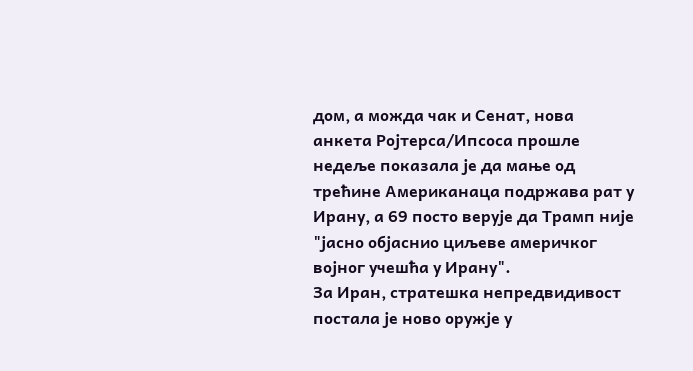дом, а можда чак и Сенат, нова анкета Ројтерса/Ипсоса прошле недеље показала је да мање од трећине Американаца подржава рат у Ирану, а 69 посто верује да Трамп није "јасно објаснио циљеве америчког војног учешћа у Ирану".
За Иран, стратешка непредвидивост постала је ново оружје у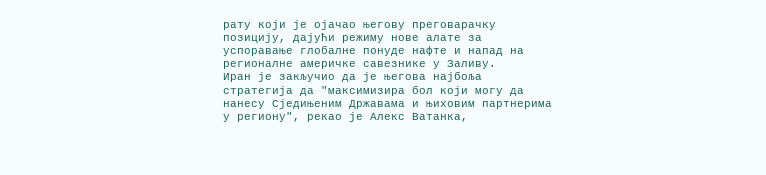рату који је ојачао његову преговарачку позицију, дајући режиму нове алате за успоравање глобалне понуде нафте и напад на регионалне америчке савезнике у Заливу.
Иран је закључио да је његова најбоља стратегија да "максимизира бол који могу да нанесу Сједињеним Државама и њиховим партнерима у региону", рекао је Алекс Ватанка,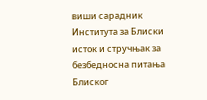виши сарадник Института за Блиски исток и стручњак за безбедносна питања Блиског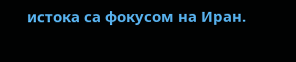истока са фокусом на Иран.